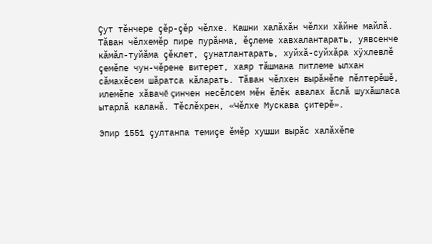Çут тĕнчере çĕр-çĕр чĕлхе. Кашни халăхăн чĕлхи хăйне майлă. Тăван чĕлхемĕр пире пурăнма, ĕçлеме хавхалантарать, уявсенче кăмăл-туйăма çĕклет, çунатлантарать, хуйхă-суйхăра хÿхлевлĕ çемĕпе чун-чĕрене витерет, хаяр тăшмана питлеме ылхан сăмахĕсем шăратса кăларать. Тăван чĕлхен вырăнĕпе пĕлтерĕшĕ, илемĕпе хăвачĕ çинчен несĕлсем мĕн ĕлĕк авалах ăслă шухăшласа ытарлă каланă. Тĕслĕхрен, «Чĕлхе Мускава çитерĕ».

Эпир 1551 çултанпа темиçе ĕмĕр хушши вырăс халăхĕпе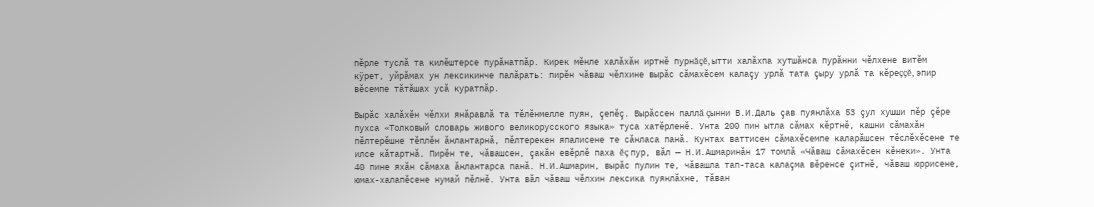пĕрле туслă та килĕштерсе пурăнатпăр. Кирек мĕнле халăхăн иртнĕ пурнăçĕ, ытти халăхпа хутшăнса пурăнни чĕлхене витĕм кÿрет, уйрăмах ун лексикинче палăрать: пирĕн чăваш чĕлхине вырăс сăмахĕсем калаçу урлă тата çыру урлă та кĕреççĕ, эпир вĕсемпе тăтăшах усă куратпăр.

Вырăс халăхĕн чĕлхи янăравлă та тĕлĕнмелле пуян, çепĕç. Вырăссен паллă çынни В.И.Даль çав пуянлăха 53 çул хушши пĕр çĕре пухса «Толковый словарь живого великорусского языка» туса хатĕрленĕ. Унта 200 пин ытла сăмах кĕртнĕ, кашни сăмахăн пĕлтерĕшне тĕплĕн ăнлантарнă, пĕлтерекен япалисене те сăнласа панă. Кунтах ваттисен сăмахĕсемпе каларăшсен тĕслĕхĕсене те илсе кăтартнă. Пирĕн те, чăвашсен, çакăн евĕрлĕ паха ĕç пур, вăл — Н.И.Ашмаринăн 17 томлă «Чăваш сăмахĕсен кĕнеки». Унта 40 пине яхăн сăмаха ăнлантарса панă. Н.И.Ашмарин, вырăс пулин те, чăвашла тап-таса калаçма вĕренсе çитнĕ, чăваш юррисене, юмах-халапĕсене нумай пĕлнĕ. Унта вăл чăваш чĕлхин лексика пуянлăхне, тăван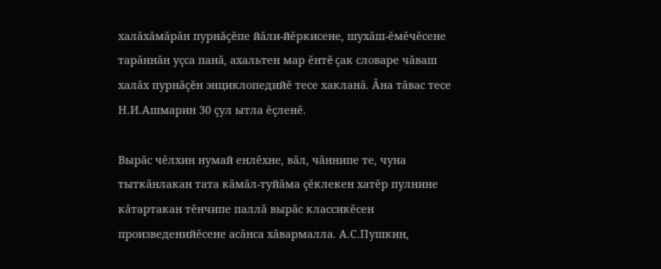халăхăмăрăн пурнăçĕпе йăли-йĕркисене, шухăш-ĕмĕчĕсене тарăннăн уçса панă, ахальтен мар ĕнтĕ çак словаре чăваш халăх пурнăçĕн энциклопедийĕ тесе хакланă. Ăна тăвас тесе Н.И.Ашмарин 30 çул ытла ĕçленĕ.

Вырăс чĕлхин нумай енлĕхне, вăл, чăннипе те, чуна тыткăнлакан тата кăмăл-туйăма çĕклекен хатĕр пулнине кăтартакан тĕнчипе паллă вырăс классикĕсен произведенийĕсене асăнса хăвармалла. А.С.Пушкин,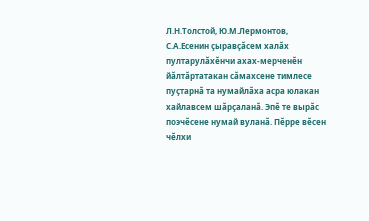Л.Н.Толстой, Ю.М.Лермонтов, С.А.Есенин çыравçăсем халăх пултарулăхĕнчи ахах-мерченĕн йăлтăртатакан сăмахсене тимлесе пуçтарнă та нумайлăха асра юлакан хайлавсем шăрçаланă. Эпĕ те вырăс поэчĕсене нумай вуланă. Пĕрре вĕсен чĕлхи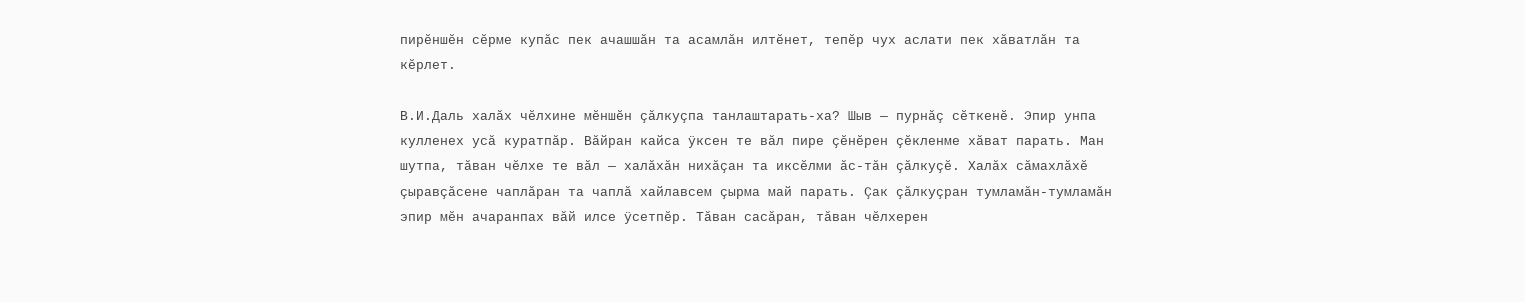пирĕншĕн сĕрме купăс пек ачашшăн та асамлăн илтĕнет, тепĕр чух аслати пек хăватлăн та кĕрлет.

В.И.Даль халăх чĕлхине мĕншĕн çăлкуçпа танлаштарать-ха? Шыв — пурнăç сĕткенĕ. Эпир унпа кулленех усă куратпăр. Вăйран кайса ÿксен те вăл пире çĕнĕрен çĕкленме хăват парать. Ман шутпа, тăван чĕлхе те вăл — халăхăн нихăçан та иксĕлми ăс-тăн çăлкуçĕ. Халăх сăмахлăхĕ çыравçăсене чаплăран та чаплă хайлавсем çырма май парать. Çак çăлкуçран тумламăн-тумламăн эпир мĕн ачаранпах вăй илсе ÿсетпĕр. Тăван сасăран, тăван чĕлхерен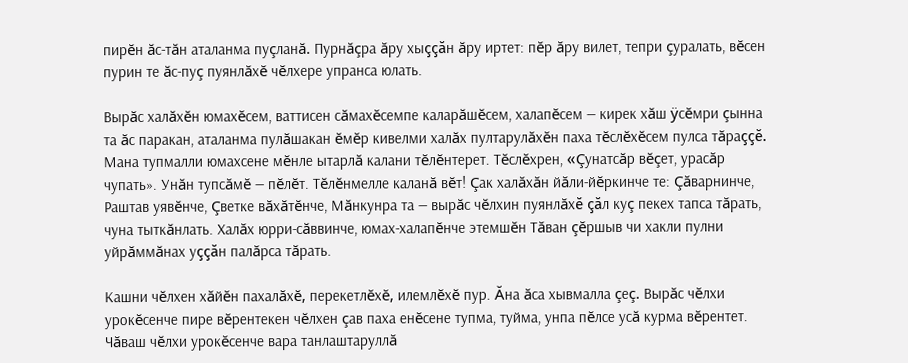пирĕн ăс-тăн аталанма пуçланă. Пурнăçра ăру хыççăн ăру иртет: пĕр ăру вилет, тепри çуралать, вĕсен пурин те ăс-пуç пуянлăхĕ чĕлхере упранса юлать.

Вырăс халăхĕн юмахĕсем, ваттисен сăмахĕсемпе каларăшĕсем, халапĕсем — кирек хăш ÿсĕмри çынна та ăс паракан, аталанма пулăшакан ĕмĕр кивелми халăх пултарулăхĕн паха тĕслĕхĕсем пулса тăраççĕ. Мана тупмалли юмахсене мĕнле ытарлă калани тĕлĕнтерет. Тĕслĕхрен, «Çунатсăр вĕçет, урасăр чупать». Унăн тупсăмĕ — пĕлĕт. Тĕлĕнмелле каланă вĕт! Çак халăхăн йăли-йĕркинче те: Çăварнинче, Раштав уявĕнче, Çветке вăхăтĕнче, Мăнкунра та — вырăс чĕлхин пуянлăхĕ çăл куç пекех тапса тăрать, чуна тыткăнлать. Халăх юрри-сăввинче, юмах-халапĕнче этемшĕн Тăван çĕршыв чи хакли пулни уйрăммăнах уççăн палăрса тăрать.

Кашни чĕлхен хăйĕн пахалăхĕ, перекетлĕхĕ, илемлĕхĕ пур. Ăна ăса хывмалла çеç. Вырăс чĕлхи урокĕсенче пире вĕрентекен чĕлхен çав паха енĕсене тупма, туйма, унпа пĕлсе усă курма вĕрентет. Чăваш чĕлхи урокĕсенче вара танлаштаруллă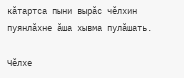кăтартса пыни вырăс чĕлхин пуянлăхне ăша хывма пулăшать.

Чĕлхе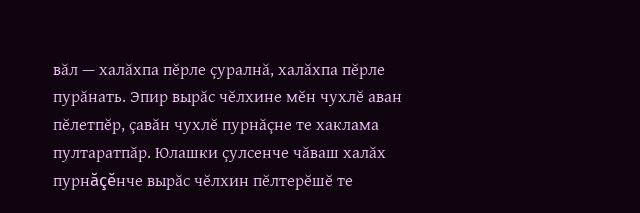вăл — халăхпа пĕрле çуралнă, халăхпа пĕрле пурăнать. Эпир вырăс чĕлхине мĕн чухлĕ аван пĕлетпĕр, çавăн чухлĕ пурнăçне те хаклама пултаратпăр. Юлашки çулсенче чăваш халăх пурнăçĕнче вырăс чĕлхин пĕлтерĕшĕ те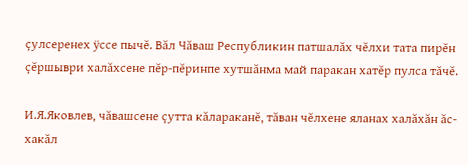çулсеренех ÿссе пычĕ. Вăл Чăваш Республикин патшалăх чĕлхи тата пирĕн çĕршыври халăхсене пĕр-пĕринпе хутшăнма май паракан хатĕр пулса тăчĕ.

И.Я.Яковлев, чăвашсене çутта кăлараканĕ, тăван чĕлхене яланах халăхăн ăс-хакăл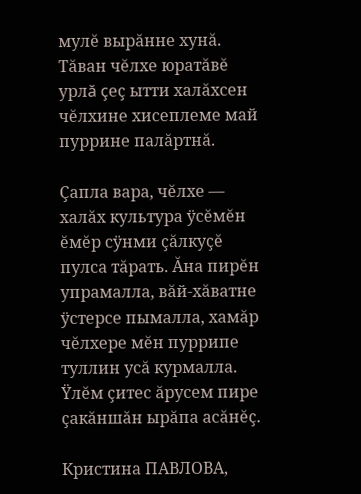мулĕ вырăнне хунă. Тăван чĕлхе юратăвĕ урлă çеç ытти халăхсен чĕлхине хисеплеме май пуррине палăртнă.

Çапла вара, чĕлхе — халăх культура ÿсĕмĕн ĕмĕр сÿнми çăлкуçĕ пулса тăрать. Ăна пирĕн упрамалла, вăй-хăватне ÿстерсе пымалла, хамăр чĕлхере мĕн пуррипе туллин усă курмалла. Ÿлĕм çитес ăрусем пире çакăншăн ырăпа асăнĕç.

Кристина ПАВЛОВА,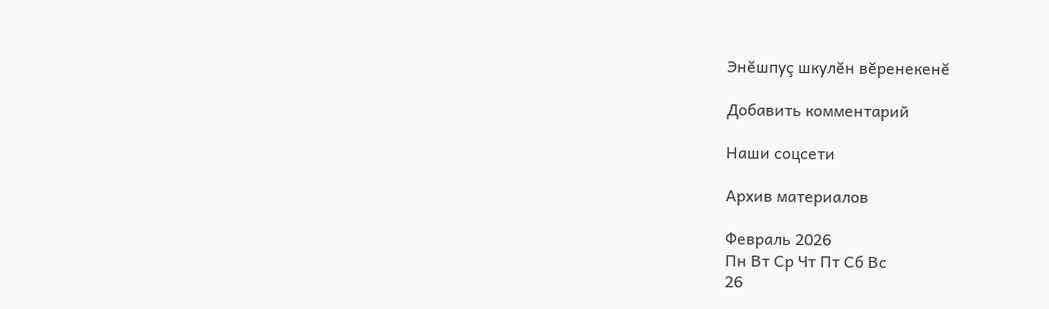Энĕшпуç шкулĕн вĕренекенĕ

Добавить комментарий

Наши соцсети

Архив материалов

Февраль 2026
Пн Вт Ср Чт Пт Сб Вс
26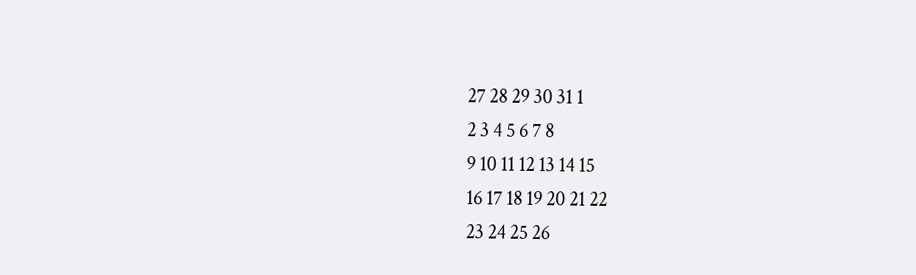27 28 29 30 31 1
2 3 4 5 6 7 8
9 10 11 12 13 14 15
16 17 18 19 20 21 22
23 24 25 26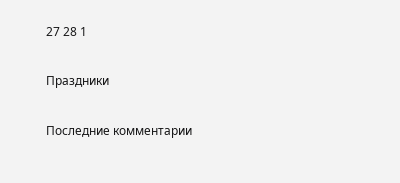27 28 1

Праздники

Последние комментарии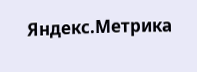Яндекс.Метрика